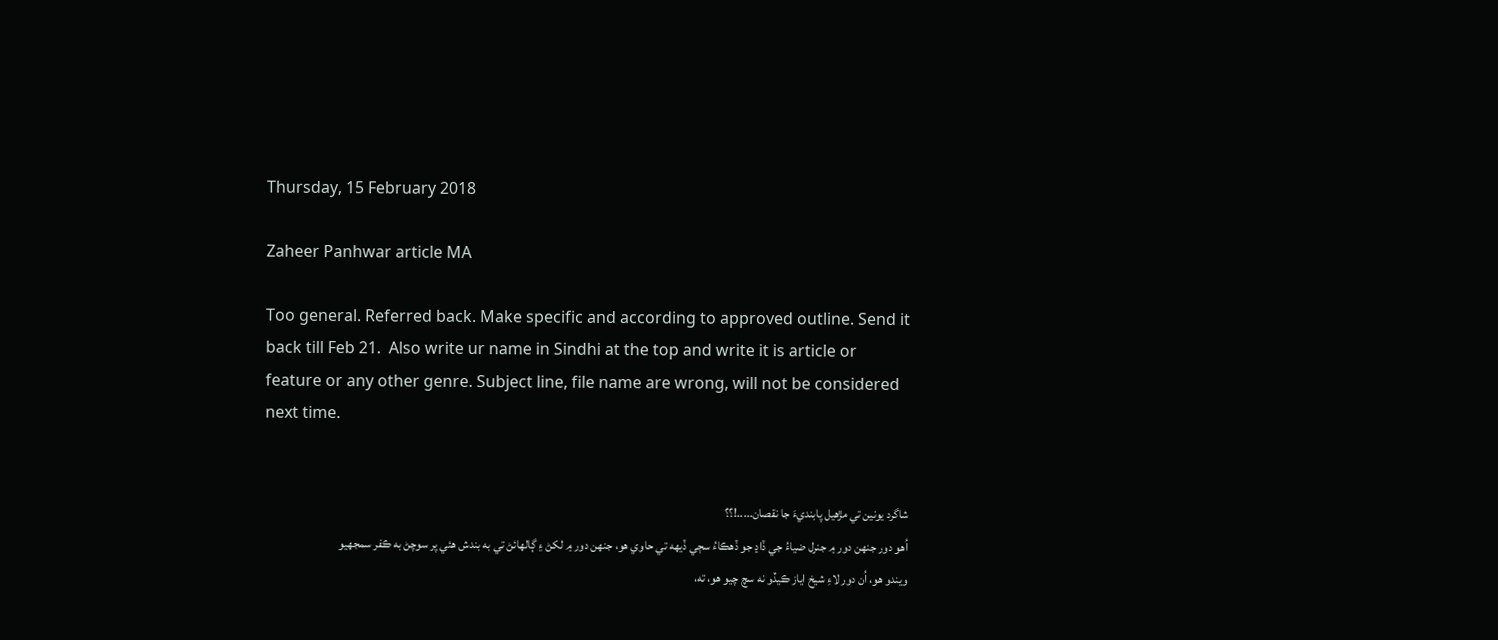Thursday, 15 February 2018

Zaheer Panhwar article MA

Too general. Referred back. Make specific and according to approved outline. Send it back till Feb 21.  Also write ur name in Sindhi at the top and write it is article or feature or any other genre. Subject line, file name are wrong, will not be considered next time.


شاگرد يونين تي مڙهيل پابنديءَ جا نقصان.....!؟؟
اُهو دور جنهن دور ۾ جنرل ضياءُ جي ڏاڍ جو ڏهڪاءُ سڄي ڏيهه تي حاوي هو، جنهن دور ۾ لکڻ ۽ ڳالهائڻ تي به بندش هئي پر سوچڻ به ڪفر سمجهيو ويندو هو، اُن دور لاءِ شيخ اياز ڪيڏو نه سچ چيو هو، ته،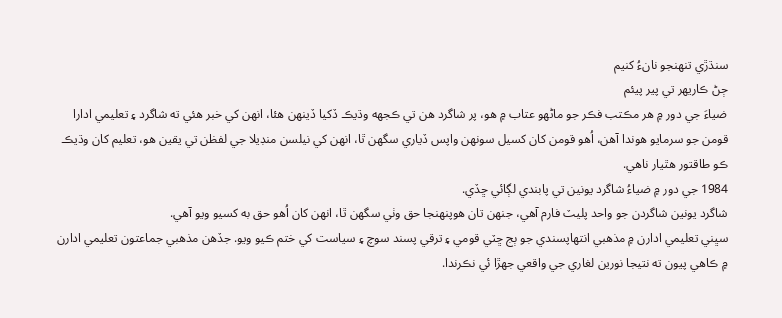سنڌڙي تنهنجو نانءُ کنيم
ڄڻ ڪاريهر تي پير پيئم
ضياءَ جي دور ۾ هر مڪتب فڪر جو ماڻهو عتاب ۾ هو، پر شاگرد هن تي ڪجهه وڌيڪ ڏکيا ڏينهن هئا، انهن کي خبر هئي ته شاگرد ۽ تعليمي ادارا قومن جو سرمايو هوندا آهن، اُهو قومن کان کسيل سونهن واپس ڏياري سگهن ٿا، انهن کي نيلسن منڊيلا جي لفظن تي يقين هو، تعليم کان وڌيڪ ڪو طاقتور هٿيار ناهي.
1984 جي دور ۾ ضياءُ شاگرد يونين تي پابندي لڳائي ڇڏي.
شاگرد يونين شاگردن جو واحد پليٽ فارم آهي، جنهن تان هوپنهنجا حق وٺي سگهن ٿا، انهن کان اُهو حق به کسيو ويو آهي.
سڀني تعليمي ادارن ۾ مذهبي انتهاپسندي جو ٻج ڇٽي قومي ۽ ترقي پسند سوچ ۽ سياست کي ختم ڪيو ويو. جڏهن مذهبي جماعتون تعليمي ادارن ۾ ڪاهي پيون ته نتيجا نورين لغاري جي واقعي جهڙا ئي نڪرندا.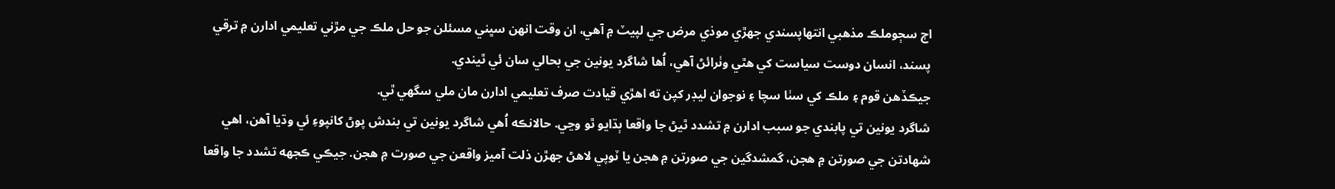اڄ سڄوملڪ مذهبي انتهاپسندي جهڙي موذي مرض جي لپيٽ ۾ آهي، ان وقت انهن سڀني مسئلن جو حل ملڪ جي مڙني تعليمي ادارن ۾ ترقي پسند، انسان دوست سياست کي هٿي وٺرائڻ آهي، اُها شاگرد يونين جي بحالي سان ئي ٿيندي.
جيڪڏهن قوم ۽ ملڪ کي سٺا سچا ۽ نوجوان ليڊر کپن ته اهڙي قيادت صرف تعليمي ادارن مان ملي سگهي ٿي.
شاگرد يونين تي پابندي جو سبب ادارن ۾ تشدد ٿيڻ جا واقعا ٻڌايو ٿو وڃي. حالانڪه اُهي شاگرد يونين تي بندش پوڻ کانپوءِ ئي وڌيا آهن، اهي شهادتن جي صورتن ۾ هجن، گمشدگين جي صورتن ۾ هجن يا ٽوپي لاهڻ جهڙن ذلت آميز واقعن جي صورت ۾ هجن. جيڪي ڪجهه تشدد جا واقعا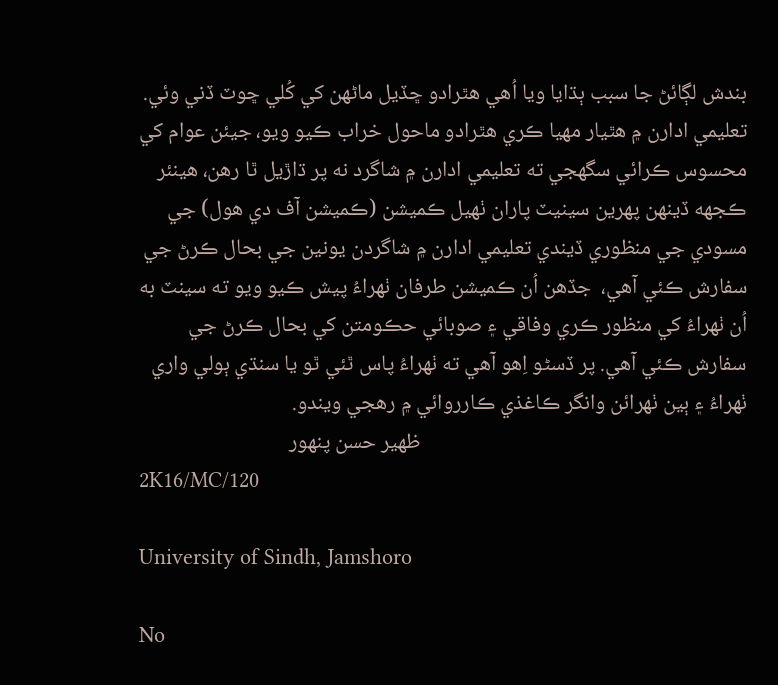بندش لڳائڻ جا سبب ٻڌايا ويا اُهي هٿرادو ڇڏيل ماڻهن کي کُلي ڇوٽ ڏني وئي. تعليمي ادارن ۾ هٿيار مهيا ڪري هٿرادو ماحول خراب ڪيو ويو، جيئن عوام کي محسوس ڪرائي سگهجي ته تعليمي ادارن ۾ شاگرد نه پر ڌاڙيل ٿا رهن، هينئر ڪجهه ڏينهن پهرين سينيٽ پاران ٺهيل ڪميشن (ڪميشن آف دي هول) جي مسودي جي منظوري ڏيندي تعليمي ادارن ۾ شاگردن يونين جي بحال ڪرڻ جي سفارش ڪئي آهي،  جڏهن اُن ڪميشن طرفان ٺهراءُ پيش ڪيو ويو ته سينٽ به اُن ٺهراءُ کي منظور ڪري وفاقي ۽ صوبائي حڪومتن کي بحال ڪرڻ جي سفارش ڪئي آهي. پر ڏسڻو اِهو آهي ته ٺهراءُ پاس ٿئي ٿو يا سنڌي ٻولي واري ٺهراءُ ۽ ٻين ٺهرائن وانگر ڪاغذي ڪارروائي ۾ رهجي ويندو.
                                                                   ظهير حسن پنهور
2K16/MC/120

University of Sindh, Jamshoro

No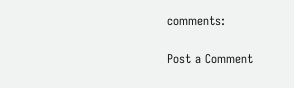comments:

Post a Comment